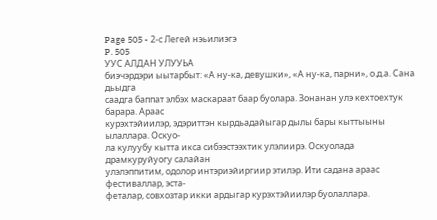Page 505 - 2-с Легей нэьилиэгэ
P. 505
УУС АЛДАН УЛУУЬА
биэчэрдэри ыытарбыт: «А ну-ка, девушки», «А ну-ка, парни», о.д.а. Сана дьыдга
саадга баппат элбэх маскараат баар буолара. Зонанан улэ кехтоехтук барара. Араас
курэхтэйиилэр, эдэриттэн кырдьадайыгар дылы бары кыттыыны ылаллара. Оскуо-
ла кулуубу кытта икса сибээстээхтик улэлиирэ. Оскуолада драмкуруйуогу салайан
улэлэппитим, одолор интэриэйиргиир этилэр. Ити садана араас фестиваллар, эста-
феталар, совхозтар икки ардыгар курэхтэйиилэр буолаллара.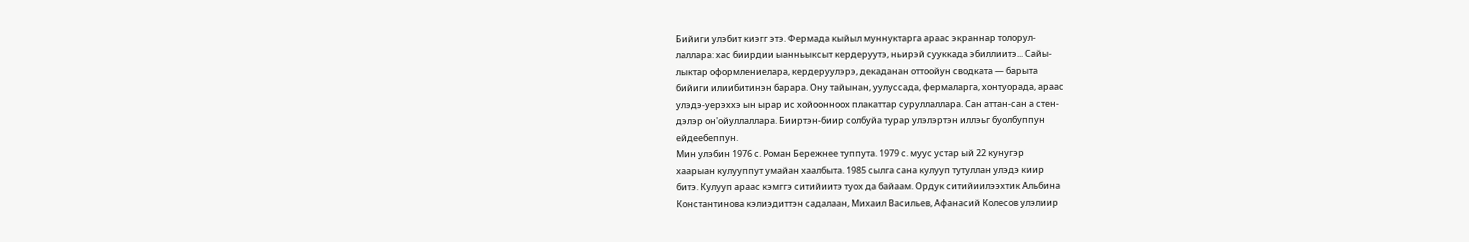Бийиги улэбит киэгг этэ. Фермада кыйыл муннуктарга араас экраннар толорул-
лаллара: хас биирдии ыанньыксыт кердеруутэ, ньирэй сууккада эбиллиитэ... Сайы-
лыктар оформлениелара, кердеруулэрэ, декаданан оттоойун сводката — барыта
бийиги илиибитинэн барара. Ону тайынан, уулуссада, фермаларга, хонтуорада, араас
улэдэ-уерэххэ ын ырар ис хойоонноох плакаттар суруллаллара. Сан аттан-сан а стен-
дэлэр он'ойуллаллара. Бииртэн-биир солбуйа турар улэлэртэн иллэьг буолбуппун
ейдеебеппун.
Мин улэбин 1976 с. Роман Бережнее туппута. 1979 с. муус устар ый 22 кунугэр
хаарыан кулууппут умайан хаалбыта. 1985 сылга сана кулууп тутуллан улэдэ киир
битэ. Кулууп араас кэмггэ ситийиитэ туох да байаам. Ордук ситийиилээхтик Альбина
Константинова кэлиэдиттэн садалаан, Михаил Васильев, Афанасий Колесов улэлиир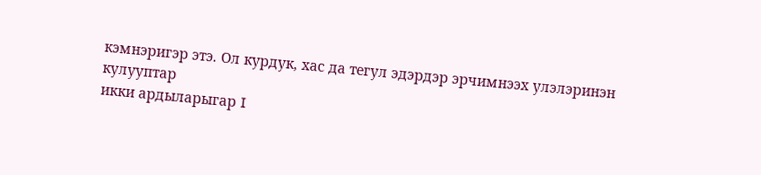кэмнэригэр этэ. Ол курдук, хас да тегул эдэрдэр эрчимнээх улэлэринэн кулууптар
икки ардыларыгар I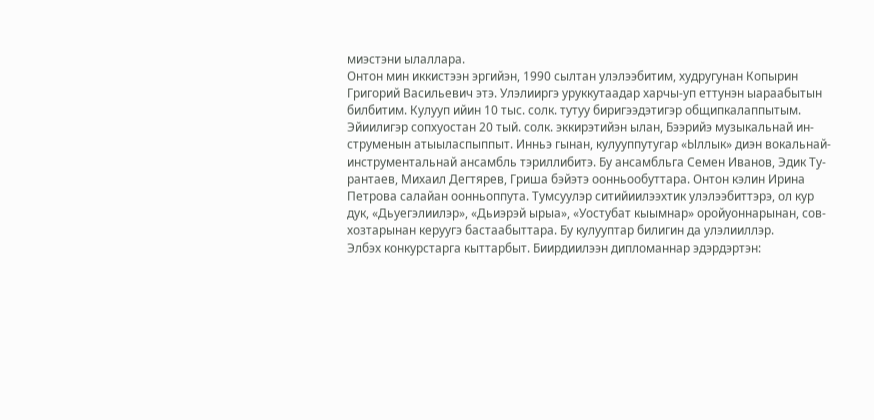миэстэни ылаллара.
Онтон мин иккистээн эргийэн, 1990 сылтан улэлээбитим, худругунан Копырин
Григорий Васильевич этэ. Улэлииргэ уруккутаадар харчы-уп еттунэн ыараабытын
билбитим. Кулууп ийин 10 тыс. солк. тутуу биригээдэтигэр общипкалаппытым.
Эйиилигэр сопхуостан 20 тый. солк. эккирэтийэн ылан, Бээрийэ музыкальнай ин-
струменын атыыласпыппыт. Инньэ гынан, кулууппутугар «Ыллык» диэн вокальнай-
инструментальнай ансамбль тэриллибитэ. Бу ансамбльга Семен Иванов, Эдик Ту-
рантаев, Михаил Дегтярев, Гриша бэйэтэ оонньообуттара. Онтон кэлин Ирина
Петрова салайан оонньоппута. Тумсуулэр ситийиилээхтик улэлээбиттэрэ, ол кур
дук, «Дьуегэлиилэр», «Дьиэрэй ырыа», «Уостубат кыымнар» оройуоннарынан, сов-
хозтарынан керуугэ бастаабыттара. Бу кулууптар билигин да улэлииллэр.
Элбэх конкурстарга кыттарбыт. Биирдиилээн дипломаннар эдэрдэртэн: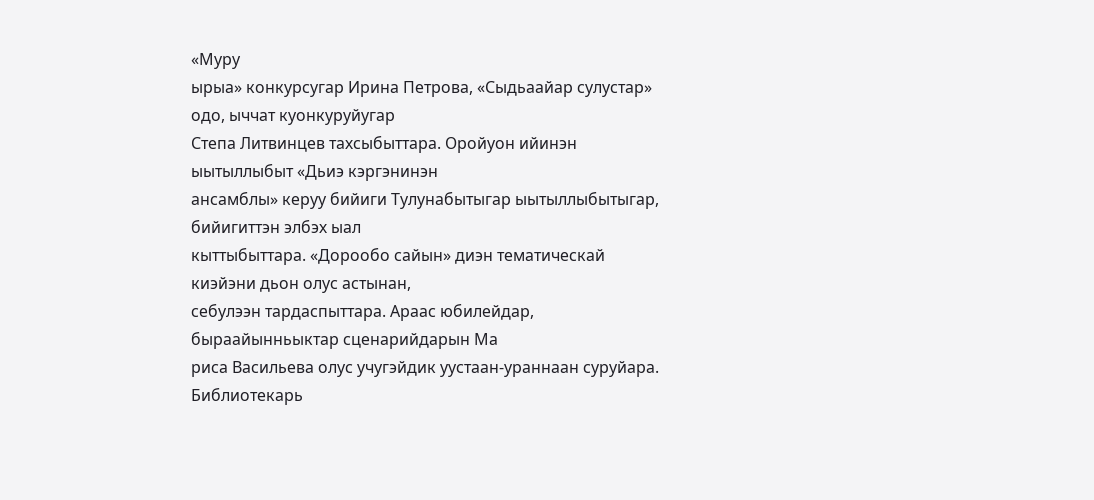«Муру
ырыа» конкурсугар Ирина Петрова, «Сыдьаайар сулустар» одо, ыччат куонкуруйугар
Степа Литвинцев тахсыбыттара. Оройуон ийинэн ыытыллыбыт «Дьиэ кэргэнинэн
ансамблы» керуу бийиги Тулунабытыгар ыытыллыбытыгар, бийигиттэн элбэх ыал
кыттыбыттара. «Дорообо сайын» диэн тематическай киэйэни дьон олус астынан,
себулээн тардаспыттара. Араас юбилейдар, быраайынньыктар сценарийдарын Ма
риса Васильева олус учугэйдик уустаан-ураннаан суруйара. Библиотекарь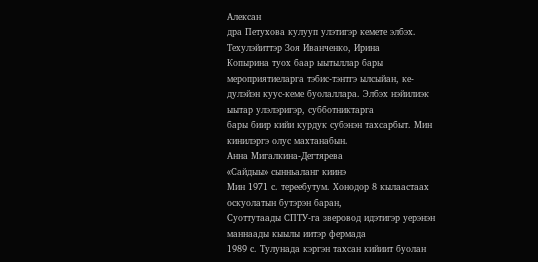Алексан
дра Петухова кулууп улэтигэр кемете элбэх. Техулэйиттэр Зоя Иванченко, Ирина
Копырина туох баар ыытыллар бары мероприятиеларга тэбис-тэнтгэ ылсыйан, ке-
дулэйэн куус-кеме буолаллара. Элбэх нэйилиэк ыытар улэлэригэр, субботниктарга
бары биир кийи курдук субэнэн тахсарбыт. Мин кинилэргэ олус махтанабын.
Анна Мигалкина-Дегтярева
«Сайдыы» сынньаланг киинэ
Мин 1971 с. тереебутум. Хонодор 8 кылаастаах оскуолатын бутэрэн баран,
Суоттутаады СПТУ-га зверовод идэтигэр уерэнэн маннаады кыылы иитэр фермада
1989 с. Тулунада кэргэн тахсан кийиит буолан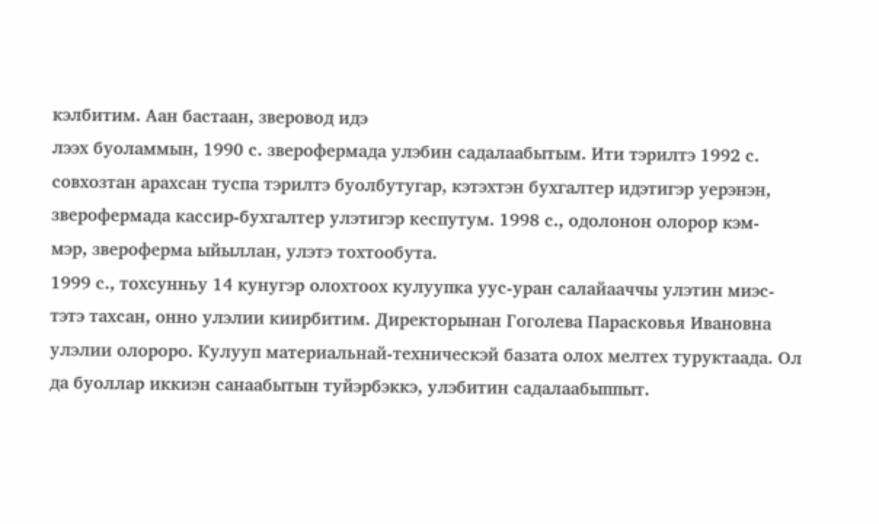кэлбитим. Аан бастаан, зверовод идэ
лээх буоламмын, 1990 с. зверофермада улэбин садалаабытым. Ити тэрилтэ 1992 с.
совхозтан арахсан туспа тэрилтэ буолбутугар, кэтэхтэн бухгалтер идэтигэр уерэнэн,
зверофермада кассир-бухгалтер улэтигэр кеспутум. 1998 с., одолонон олорор кэм-
мэр, звероферма ыйыллан, улэтэ тохтообута.
1999 с., тохсунньу 14 кунугэр олохтоох кулуупка уус-уран салайааччы улэтин миэс-
тэтэ тахсан, онно улэлии киирбитим. Директорынан Гоголева Парасковья Ивановна
улэлии олороро. Кулууп материальнай-техническэй базата олох мелтех туруктаада. Ол
да буоллар иккиэн санаабытын туйэрбэккэ, улэбитин садалаабыппыт.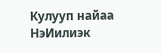Кулууп найаа
НэИилиэк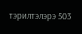тэрилтэлэрэ 503